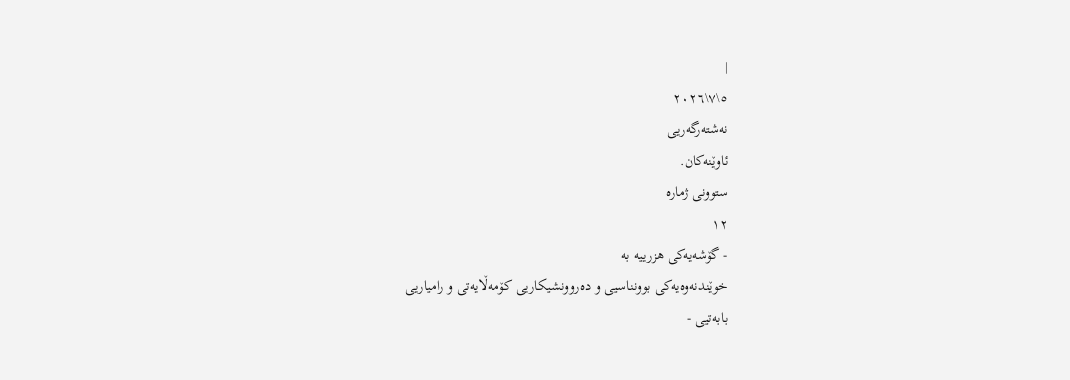|
٥\٧\٢٠٢٦
نەشتەرگەریی
ئاوێنەکان.
ستوونی ژمارە
١٢
- گۆشەیەکی هزرییە بە
خوێندنەوەیەکی بوونناسیی و دەروونشیکاریی کۆمەڵایەتی و رامیاریی
بابەتیی -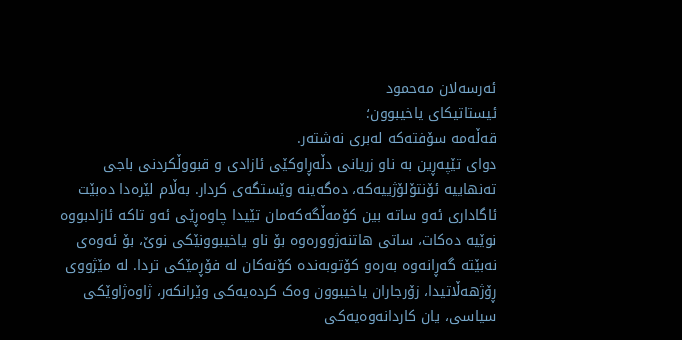ئەرسەلان مەحمود
ئیستاتیکای یاخیبوون؛
قەڵەمە سۆفتەکە لەبری نەشتەر.
دوای تێپەڕین بە ناو زریانی دڵەڕاوکێی ئازادی و قبووڵکردنی باجی
تەنهاییە ئۆنتۆلۆژییەکە، دەگەینە وێستگەی کردار. بەڵام لێرەدا دەبێت
ئاگاداری ئەو ساتە بین کۆمەڵگەکەمان تێیدا چاوەڕێی ئەو تاکە ئازادبووە
نوێیە دەکات، ساتی هاتنەژوورەوە بۆ ناو یاخیبوونێکی نوێ، بۆ ئەوەی
نەبێتە گەڕانەوە بەرەو کۆتوبەندە کۆنەکان لە فۆڕمێکی تردا. لە مێژووی
ڕۆژهەڵاتیدا، زۆرجاران یاخیبوون وەک کردەیەکی وێرانکەر، ژاوەژاوێکی
سیاسی، یان کاردانەوەیەکی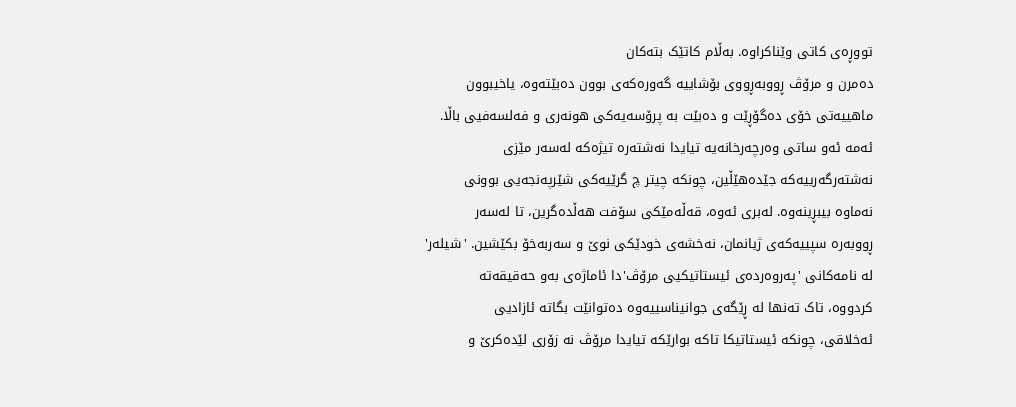تووڕەی کاتی وێناکراوە. بەڵام کاتێک بتەکان
دەمرن و مرۆڤ ڕووبەڕووی بۆشاییە گەورەکەی بوون دەبێتەوە، یاخیبوون
ماهییەتی خۆی دەگۆڕێت و دەبێت بە پرۆسەیەکی هونەری و فەلسەفیی باڵا.
ئەمە ئەو ساتی وەرچەرخانەیە تیایدا نەشتەرە تیژەکە لەسەر مێزی
نەشتەرگەرییەکە جێدەهێڵین، چونکە چیتر چ گرێیەکی شێرپەنجەیی بوونی
نەماوە بیبڕینەوە. لەبری ئەوە، قەڵەمێکی سۆفت هەڵدەگرین، تا لەسەر
ڕووبەرە سپییەکەی ژیانمان، نەخشەی خودێکی نوێ و سەربەخۆ بکێشین. 'شیلەر'
لە نامەکانی 'پەروەردەی ئیستاتیکیی مرۆڤ'دا ئاماژەی بەو حەقیقەتە
کردووە، تاک تەنها لە ڕێگەی جوانیناسییەوە دەتوانێت بگاتە ئازادیی
ئەخلاقی، چونکە ئیستاتیکا تاکە بوارێکە تیایدا مرۆڤ نە زۆری لێدەکرێ و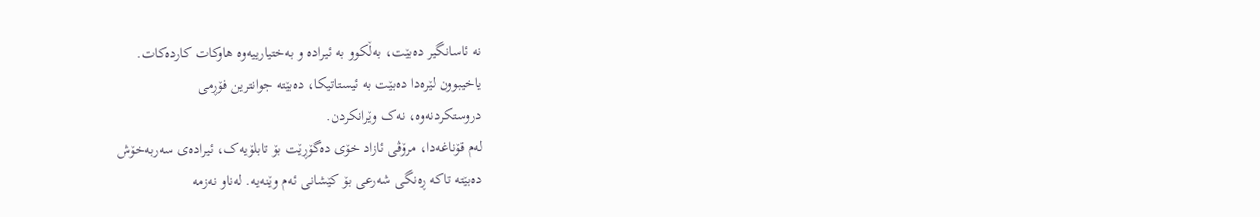نە ئاسانگیر دەبێت، بەڵکوو بە ئیرادە و بەختیارییەوە هاوکات کاردەکات.
یاخیبوون لێرەدا دەبێت بە ئیستاتیکا، دەبێتە جوانترین فۆڕمی
دروستکردنەوە، نەک وێرانکردن.
لەم قۆناغەدا، مرۆڤی ئازاد خۆی دەگۆڕێت بۆ تابلۆیەک، ئیرادەی سەربەخۆش
دەبێتە تاکە ڕەنگی شەرعی بۆ کێشانی ئەم وێنەیە. لەناو نەزمە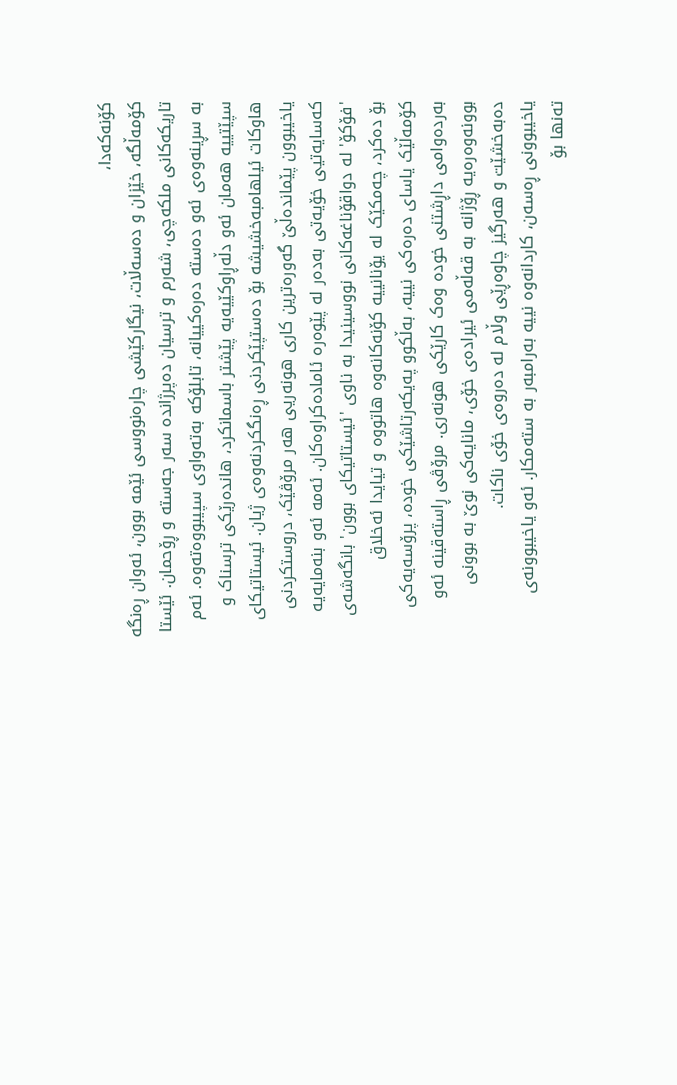کۆنەکەدا،
کۆمەڵگە، خێزان و دەسەڵات، نیگارکێشی چارەنووسی ئێمە بوون، ئەوان ڕەنگە
تاریکەکانی ملکەچی، شەرم و ترسیان دەپرژاندە سەر جەستە و ڕۆحمان. ئێستا
بە سڕینەوەی ئەو دەستە دەرەکییانە، تابلۆکە بەتەواوی سپیبووەتەوە. ئەم
سپێتییە هەمان ئەو دڵەڕاوکێیەیە پێشتر باسمانکرد، هاندەرێکی ترسناک و
هاوکات ئیلهامبەخشیشە بۆ دەستپێکردنی ڕەنگکردنەوەی ژیان. ئیستاتیکای
یاخیبوون پێماندەڵێ گەورەترین کاری هونەریی هەر مرۆڤێک، دروستکردنی
کەسایەتیی خۆیەتی بەدەر لە پێوەرە ئامادەکراوەکان. ئەمە ئەو بنەمایەیە
'فۆکۆ' لە دواقۆناغەکانی نووسینیدا بە ناوی 'ئیستاتیکای بوون' بانگەشەی
بۆ دەکرد، چەمکێک لە یۆنانییە کۆنەکانەوە هاتووە و تیایدا ئەخلاق
کۆمەڵێک یاسای دەرەکی نییە، بەڵکوو پەیکەرتاشێکی خودە، پرۆسەیەکی
بەردەوامی داڕشتنی خودە وەک کارێکی هونەری. مرۆڤی ڕاستەقینە ئەو
بوونەوەرەیە ڕۆژانە بە قەڵەمی ئیرادەی خۆی، مانایەکی نوێ بە بوونی
دەبەخشێت و هەرگیز چاوەڕێی وڵام لە دەروەی خۆی ناکات.
یاخیبوونی ڕەسەن، کاردانەوە نییە بەرامبەر بە ستەمکار. ئەو یاخیبوونەی
تەنها بۆ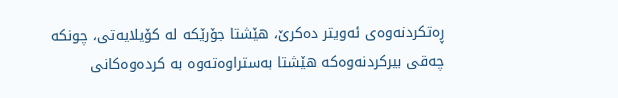ڕەتکردنەوەی ئەویتر دەکرێ، هێشتا جۆرێکە لە کۆیلایەتی، چونکە
چەقی بیرکردنەوەکە هێشتا بەستراوەتەوە بە کردەوەکانی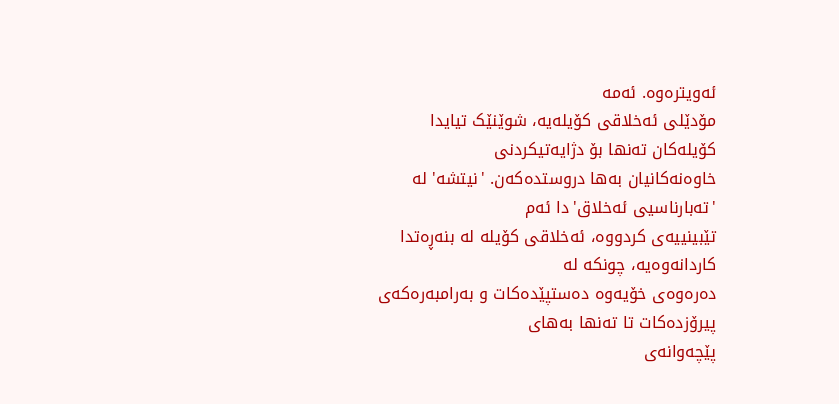ئەویترەوە. ئەمە
مۆدێلی ئەخلاقی کۆیلەیە، شوێنێک تیایدا کۆیلەکان تەنها بۆ دژایەتیکردنی
خاوەنەکانیان بەها دروستدەکەن. 'نیتشە' لە 'تەبارناسیی ئەخلاق'دا ئەم
تێبینییەی کردووە، ئەخلاقی کۆیلە لە بنەڕەتدا کاردانەوەیە، چونکە لە
دەرەوەی خۆیەوە دەستپێدەکات و بەرامبەرەکەی پیرۆزدەکات تا تەنها بەهای
پێچەوانەی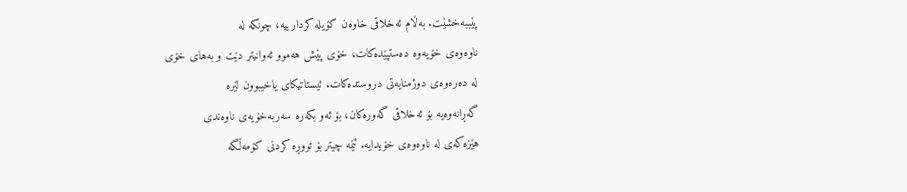پێببەخشێت. بەڵام ئەخلاقی خاوەن کۆیلە کردارییە، چونکە لە
ناوەوەی خۆیەوە دەستپێدەکات، خۆی پێش هەموو ئەوانیتر دێت و بەهای خۆی
لە دەرەوەی دوژمنایەتی دروستدەکات. ئیستاتیکای یاخیبوون لێرە
گەڕانەوەیە بۆ ئەخلاقی گەورەکان، بۆ ئەو بکەرە سەربەخۆیەی ناوەندی
هێزەکەی لە ناوەوەی خۆیدایە. ئێمە چیتر بۆ تووڕە کردنی کۆمەڵگە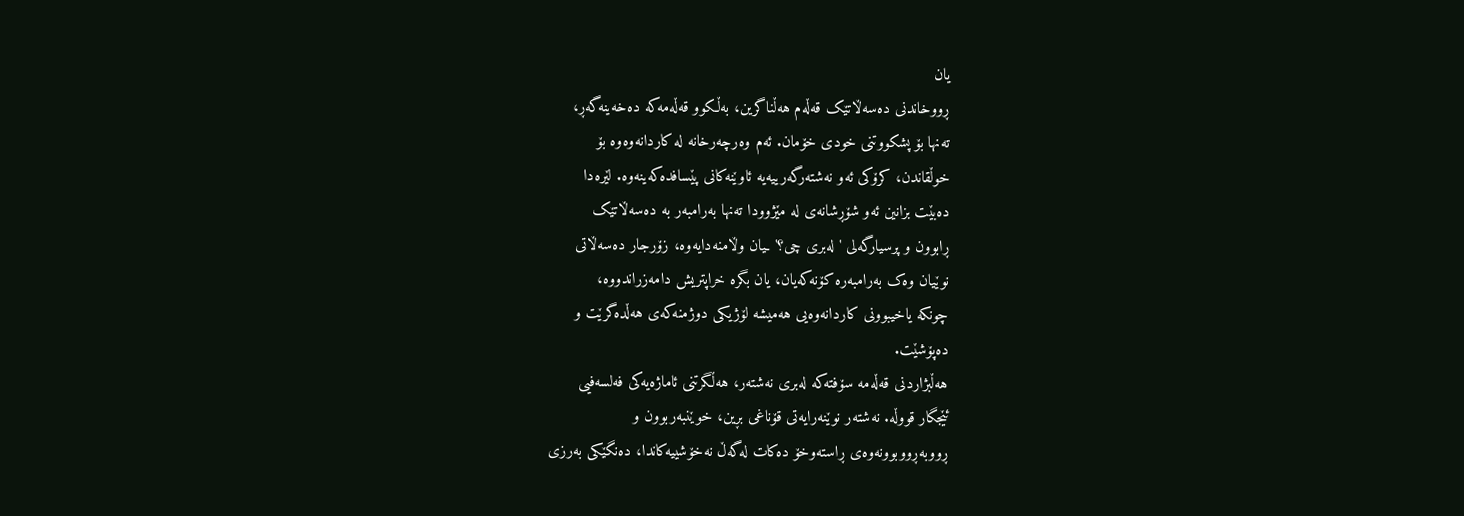یان
ڕووخاندنی دەسەڵاتێک قەڵەم هەڵناگرین، بەڵکوو قەڵەمەکە دەخەینەگەڕ،
تەنها بۆ پشکووتنی خودی خۆمان. ئەم وەرچەرخانە لە کاردانەوەوە بۆ
خوڵقاندن، کرۆکی ئەو نەشتەرگەرییەیە ئاوێنەکانی پێسافدەکەینەوە. لێرەدا
دەبێت بزانین ئەو شۆڕشانەی لە مێژوودا تەنها بەرامبەر بە دەسەڵاتێک
ڕابوون و پرسیارگەلی 'لەبری چی؟'ـیان وڵامنەدایەوە، زۆرجار دەسەڵاتی
نوێیان وەک بەرامبەرە کۆنەکەیان، یان بگرە خراپتریش دامەزراندووە،
چونکە یاخیبوونی کاردانەوەیی هەمیشە لۆژیکی دوژمنەکەی هەڵدەگرێت و
دەپۆشێت.
هەڵبژاردنی قەڵەمە سۆفتەکە لەبری نەشتەر، هەڵگرتنی ئاماژەیەکی فەلسەفیی
ئێجگار قووڵە. نەشتەر نوێنەرایەتی قۆناغی بڕین، خوێنبەربوون و
ڕووبەڕووبوونەوەی ڕاستەوخۆ دەکات لەگەڵ نەخۆشییەکاندا، دەنگێکی بەرزی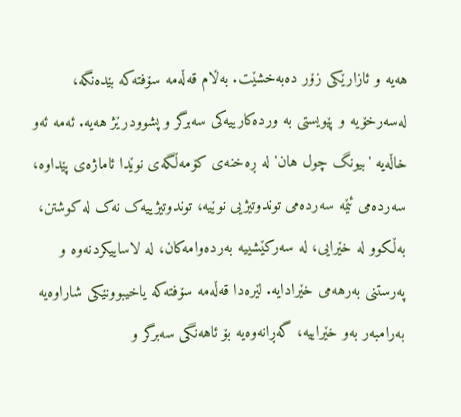هەیە و ئازارێکی زۆر دەبەخشێت. بەڵام قەڵەمە سۆفتەکە بێدەنگە،
لەسەرخۆیە و پێویستی بە وردەکارییەکی سەبرگر و پشوودرێژ هەیە. ئەمە ئەو
خاڵەیە 'بیونگ چول هان' لە ڕەخنەی کۆمەڵگەی نوێدا ئاماژەی پێداوە،
سەردەمی ئێمە سەردەمی توندوتیژیی نوێیە، توندوتیژییەک نەک لە کوشتن،
بەڵکوو لە خێرایی، لە سەرکێشییە بەردەوامەکان، لە لاساییکردنەوە و
پەرستنی بەرهەمی خێرادایە. لێرەدا قەڵەمە سۆفتەکە یاخیبوونێکی شاراوەیە
بەرامبەر بەو خێراییە، گەڕانەوەیە بۆ ئاهەنگی سەبرگر و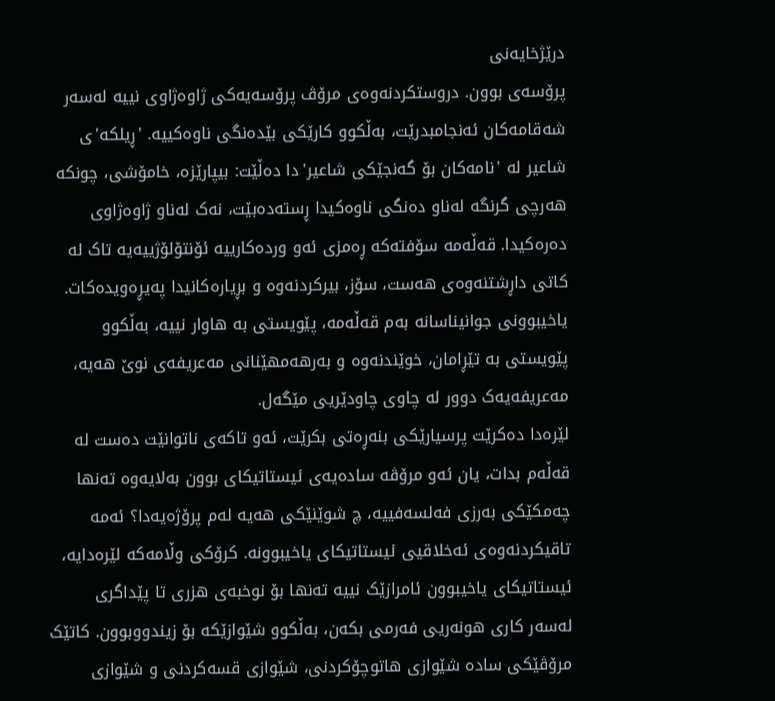درێژخایەنی
پرۆسەی بوون. دروستکردنەوەی مرۆڤ پرۆسەیەکی ژاوەژاوی نییە لەسەر
شەقامەکان ئەنجامبدرێت، بەڵکوو کارێکی بێدەنگی ناوەکییە. 'ڕیلکە'ی
شاعیر لە 'نامەکان بۆ گەنجێکی شاعیر'دا دەڵێت: بیپارێزە، خامۆشی، چونکە
هەرچی گرنگە لەناو دەنگی ناوەکیدا ڕستەدەبێت، نەک لەناو ژاوەژاوی
دەرەکیدا. قەڵەمە سۆفتەکە ڕەمزی ئەو وردەکارییە ئۆنتۆلۆژییەیە تاک لە
کاتی داڕشتنەوەی هەست، سۆز، بیرکردنەوە و بڕیارەکانیدا پەیڕەویدەکات.
یاخیبوونی جوانیناسانە بەم قەڵەمە، پێویستی بە هاوار نییە، بەڵکوو
پێویستی بە تێڕامان، خوێندنەوە و بەرهەمهێنانی مەعریفەی نوێ هەیە،
مەعریفەیەک دوور لە چاوی چاودێریی مێگەل.
لێرەدا دەکرێت پرسیارێکی بنەڕەتی بکرێت، ئەو تاکەی ناتوانێت دەست لە
قەڵەم بدات، یان ئەو مرۆڤە سادەیەی ئیستاتیکای بوون بەلایەوە تەنها
چەمکێکی بەرزی فەلسەفییە، چ شوێنێکی هەیە لەم پرۆژەیەدا؟ ئەمە
تاقیکردنەوەی ئەخلاقیی ئیستاتیکای یاخیبوونە. کرۆکی وڵامەکە لێرەدایە،
ئیستاتیکای یاخیبوون ئامرازێک نییە تەنها بۆ نوخبەی هزری تا پێداگری
لەسەر کاری هونەریی فەرمی بکەن، بەڵکوو شێوازێکە بۆ زیندووبوون. کاتێک
مرۆڤێکی سادە شێوازی هاتوچۆکردنی، شێوازی قسەکردنی و شێوازی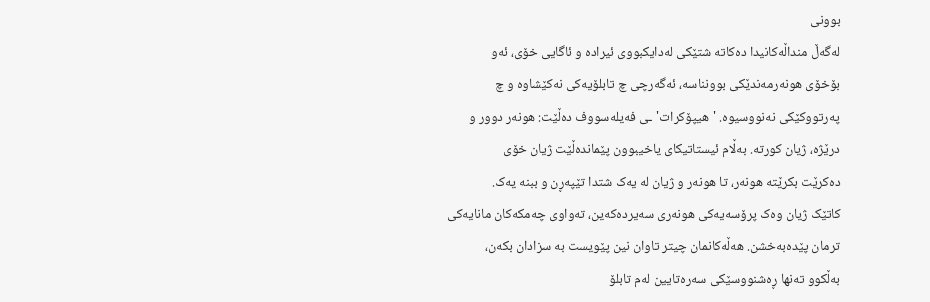بوونی
لەگەڵ منداڵەکانیدا دەکاتە شتێکی لەدایکبووی ئیرادە و ئاگایی خۆی، ئەو
بۆخۆی هونەرمەندێکی بوونناسە، ئەگەرچی چ تابلۆیەکی نەکێشاوە و چ
پەرتووکێکی نەنووسیوە. 'هیپۆکرات'ـی فەیلەسووف دەڵێت: هونەر دوور و
درێژە، ژیان کورتە. بەڵام ئیستاتیکای یاخیبوون پێماندەڵێت ژیان خۆی
دەکرێت بکرێتە هونەر، تا هونەر و ژیان لە یەک شتدا تێپەڕن و ببنە یەک.
کاتێک ژیان وەک پرۆسەیەکی هونەری سەیردەکەین، تەواوی چەمکەکان مانایەکی
ترمان پێدەبەخشن. هەڵەکانمان چیتر تاوان نین پێویست بە سزادان بکەن،
بەڵکوو تەنها ڕەشنووسێکی سەرەتایین لەم تابلۆ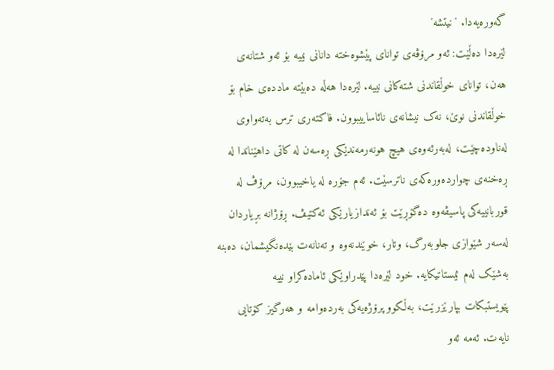گەورەیەدا. 'نیتشە'
لێرەدا دەڵێت: ئەو مرۆڤەی توانای پێشوەختە دانانی نییە بۆ ئەو شتانەی
هەن، توانای خوڵقاندنی شتەکانی نییە. لێرەدا هەڵە دەبێتە ماددەی خام بۆ
خوڵقاندنی نوێ، نەک نیشانەی نائاساییبوون. فاکتەری ترس بەتەواوی
لەناودەچێت، لەبەرئەوەی هیچ هونەرمەندێکی ڕەسەن لە کاتی داهێناندا لە
ڕەخنەی چواردەورەکەی ناترسێت. ئەم جۆرە لە یاخیبوون، مرۆڤ لە
قوربانییەکی پاسیڤەوە دەگۆڕێت بۆ ئەندازیارێکی ئەکتیڤ. ڕۆژانە بڕیاردان
لەسەر شێوازی جلوبەرگ، وتار، خوێندنەوە و تەنانەت بێدەنگیشمان، دەبنە
بەشێک لەم ئیستاتیکایە. خود لێرەدا پێدراوێکی ئامادەکراو نییە
پێویستبکات بپارێزرێت، بەڵکوو پرۆژەیەکی بەردەوامە و هەرگیز کۆتایی
نایەت. ئەمە ئەو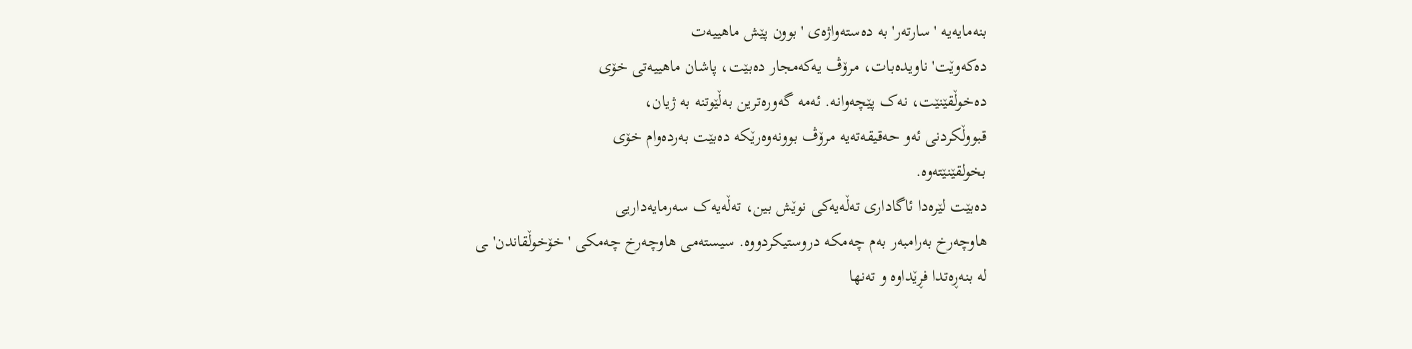بنەمایەیە 'سارتەر' بە دەستەواژەی 'بوون پێش ماهییەت
دەکەوێت' ناویدەبات، مرۆڤ یەکەمجار دەبێت، پاشان ماهییەتی خۆی
دەخوڵقێنێت، نەک پێچەوانە. ئەمە گەورەترین بەڵێوتنە بە ژیان،
قبووڵکردنی ئەو حەقیقەتەیە مرۆڤ بوونەوەرێکە دەبێت بەردەوام خۆی
بخولقێنێتەوە.
دەبێت لێرەدا ئاگاداری تەڵەیەکی نوێش بین، تەڵەیەک سەرمایەداریی
هاوچەرخ بەرامبەر بەم چەمکە دروستیکردووە. سیستەمی هاوچەرخ چەمکی 'خۆخوڵقاندن'ـی
لە بنەڕەتدا فڕێداوە و تەنها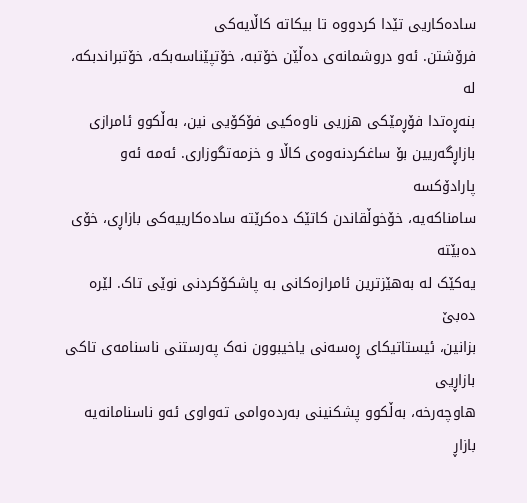سادەکاریی تێدا کردووە تا بیکاتە کاڵایەکی
فرۆشتن. ئەو دروشمانەی دەڵێن خۆتبە، خۆتپێناسەبکە، خۆتبراندبکە، لە
بنەڕەتدا فۆڕمێکی هزریی ناوەکیی فۆکۆیی نین، بەڵکوو ئامرازی
بازاڕگەریین بۆ ساغکردنەوەی کاڵا و خزمەتگوزاری. ئەمە ئەو پارادۆکسە
سامناکەیە، خۆخوڵقاندن کاتێک دەکرێتە سادەکارییەکی بازاڕی، خۆی دەبێتە
یەکێک لە بەهێزترین ئامرازەکانی بە پاشکۆکردنی نوێی تاک. لێرە دەبێ
بزانین، ئیستاتیکای ڕەسەنی یاخیبوون نەک پەرستنی ناسنامەی تاکی بازاڕیی
هاوچەرخە، بەڵکوو پشکنینی بەردەوامی تەواوی ئەو ناسنامانەیە بازاڕ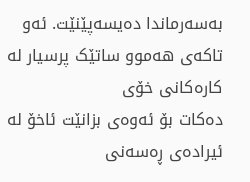بەسەرماندا دەیسەپێنێت. ئەو تاکەی هەموو ساتێک پرسیار لە کارەکانی خۆی
دەکات بۆ ئەوەی بزانێت ئاخۆ لە ئیرادەی ڕەسەنی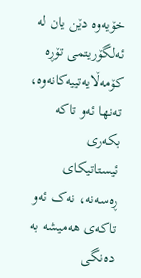خۆیەوە دێن یان لە
ئەلگۆریتمی تۆڕە کۆمەڵایەتییەکانەوە، تەنها ئەو تاکە بکەری ئیستاتیکای
ڕەسەنە، نەک ئەو تاکەی هەمیشە بە دەنگی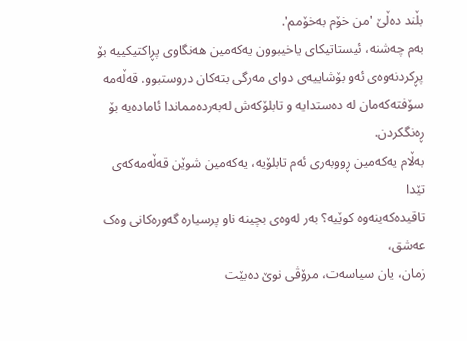بڵند دەڵێ 'من خۆم بەخۆمم'.
بەم چەشنە، ئیستاتیکای یاخیبوون یەکەمین هەنگاوی پڕاکتیکییە بۆ
پڕکردنەوەی ئەو بۆشاییەی دوای مەرگی بتەکان دروستبوو. قەڵەمە
سۆفتەکەمان لە دەستدایە و تابلۆکەش لەبەردەمماندا ئامادەیە بۆ ڕەنگکردن.
بەڵام یەکەمین ڕووبەری ئەم تابلۆیە، یەکەمین شوێن قەڵەمەکەی تێدا
تاقیدەکەینەوە کوێیە؟ بەر لەوەی بچینە ناو پرسیارە گەورەکانی وەک عەشق،
زمان، یان سیاسەت، مرۆڤی نوێ دەبێت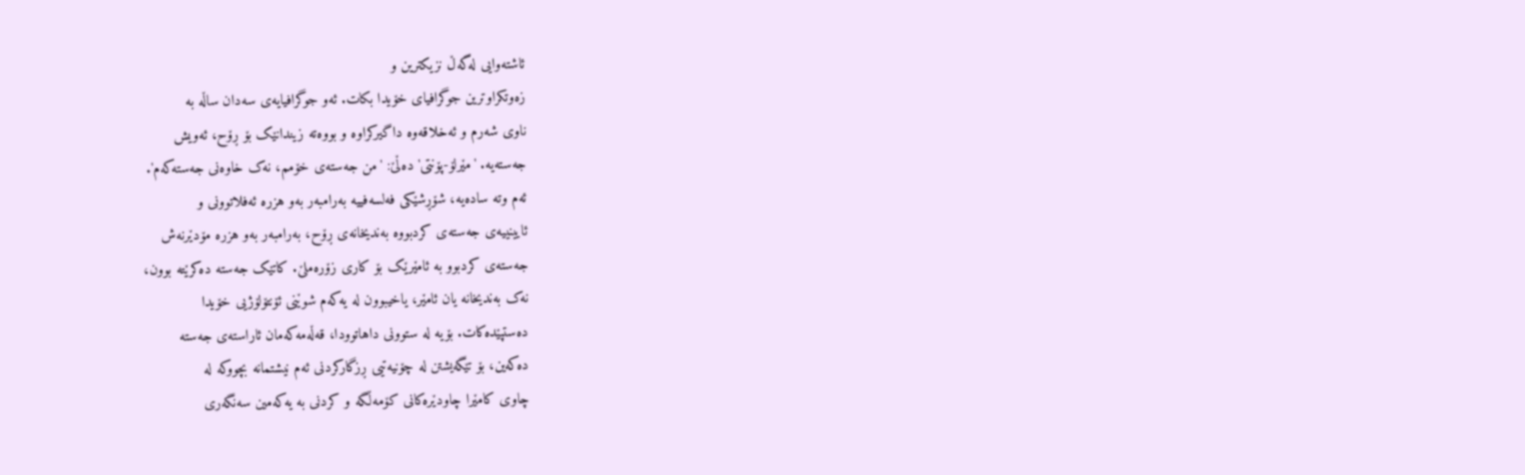ئاشتەوایی لەگەڵ نزیکترین و
زەوتکراوترین جوگرافیای خۆیدا بکات. ئەو جوگرافیایەی سەدان ساڵە بە
ناوی شەرم و ئەخلاقەوە داگیرکراوە و بووەتە زیندانێک بۆ ڕۆح، ئەویش
جەستەیە. 'مێرلۆ-پۆنتی' دەڵێ: 'من جەستەی خۆمم، نەک خاوەنی جەستەکەم'.
ئەم وتە سادەیە، شۆڕشێکی فەلسەفییە بەرامبەر بەو هزرە ئەفلاتوونی و
ئایینییەی جەستەی کردبووە بەندیخانەی ڕۆح، بەرامبەر بەو هزرە مۆدێرنەش
جەستەی کردبوو بە ئامێرێک بۆ کاری زۆرەملێ. کاتێک جەستە دەکرێتە بوون،
نەک بەندیخانە یان ئامێر، یاخیبوون لە یەکەم شوێنی ئۆنتۆلۆژیی خۆیدا
دەستپێدەکات. بۆیە لە ستوونی داهاتوودا، قەڵەمەکەمان ئاراستەی جەستە
دەکەین، بۆ تێگەیشتن لە چۆنیەتیی ڕزگارکردنی ئەم نیشتمانە بچووکە لە
چاوی کامێرا چاودێرەکانی کۆمەڵگە و کردنی بە یەکەمین سەنگەری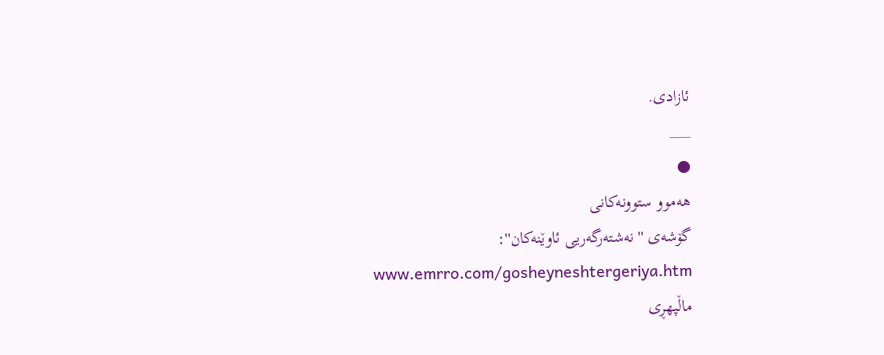ئازادی.
___
●
هەموو ستوونەکانی
گۆشەی ''نەشتەرگەریی ئاوێنەکان'':
www.emrro.com/gosheyneshtergeriya.htm
ماڵپهڕی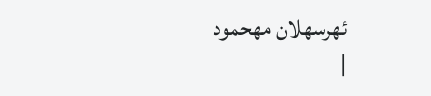ئهرسهلان مهحمود
|